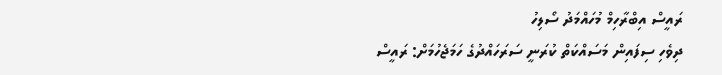ރައީސް އިބްރާހިމް މުހައްމަދު ސޯލިހު
ދިވެހި ސިފައިން މަސައްކަތް ކުރަނީ ސަރަހައްދުގެ ހަމަޖެހުމަށް: ރައީސް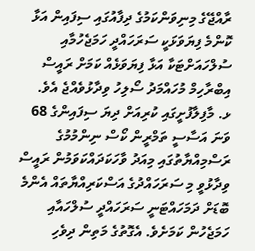ރާއްޖޭގެ މިނިވަންކަމުގެ ދިފާއުގައި ސިފައިން އަޅާ ކޮންމެ ފިޔަވަޅަކީ ސަރަހައްދީ ހަމަޖެހުމާއި ސުލްހައަށްޓަކާ އަޅާ ފިޔަވަޅެއް ކަމަށް ރައީސް އިބްރާހިމް މުހައްމަދު ސޯލިހު ވިދާޅުވެއްޖެ އެވެ.
ޅ. މާފިލާފުށީގައި ކުރިއަށް ދިޔަ ސިފައިންގެ 68 ވަނަ އަސާސީ ތަމްރީން ކޯސް ނިންމުމުގެ ރަސްމިއްޔާތުގައި މިއަދު ވާހަކަދައްކަވަމުން ރައީސް ވިދާޅުވީ މި ސަރަހައްދުގެ އަސްކަރިއްޔާތައް އެންމެ ބޮޑަށް ދަމަހައްޓަނީ ސަރަހައްދީ ސުލްހައާއި ހަމަޖެހުން ކަމަށެވެ. އެގޮތުގެ މަތިން ދިވެހި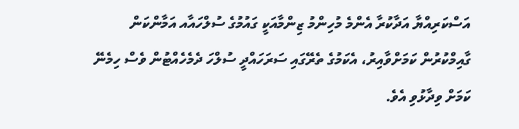އަސްކަރިއްޔާ އަދާކުރާ އެންމެ މުހިންމު ޒިންމާއަކީ ގައުމުގެ ސުލްހައާއ އަމާންކަން ގާއިމްކުރުން ކަމަށްވާއިރު، އެކަމުގެ ތެރޭގައި ސަރަހައްދީ ސުލްހަ ދެމެހެއްޓުން ވެސް ހިމެނޭ ކަމަށް ވިދާޅުވި އެވެ.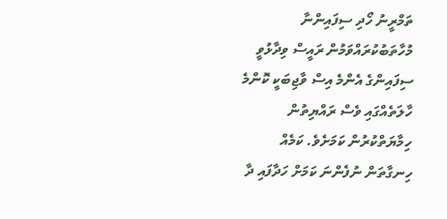ތަމްރީނު ހޯދި ސިފައިންނާ މުހާތަބުކުރައްވަމުން ރައީސް ވިދާޅުވީ ސިފައިންގެ އެންމެ އިސް ވާޖިބަކީ ކޮންމެ ހާލަތެއްގައި ވެސް ރައްޔިތުން ހިމާޔަތްކުރުން ކަމަށެވެ. ކަމެއް ހިނގާތަން ނުފެންނަ ކަމަށް ހަދާފައި ދާ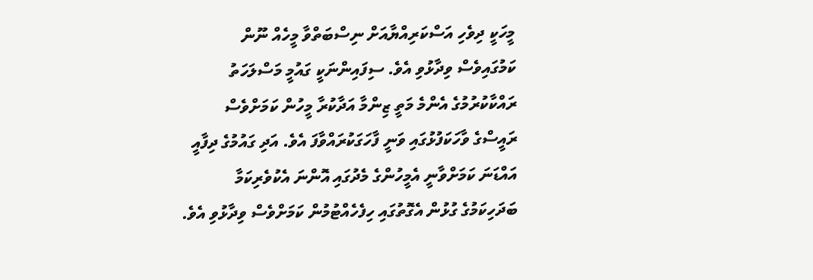މީހަކީ ދިވެހި އަސްކަރިއްޔާއަށް ނިސްބަތްވާ މީހެއް ނޫން ކަމުގައިވެސް ވިދާޅުވި އެވެ. ސިފައިންނަކީ ގައުމީ މަސްލަހަތު ރައްކާކުރުމުގެ އެންމެ މަތީ ޒިންމާ އަދާކުރާ މީހުން ކަމަށްވެސް ރައީސްގެ ވާހަކަފުޅުގައި ވަނީ ފާހަގަކުރައްވާފަ އެވެ. އަދި ގައުމުގެ ދިފާއީ އައްޑަނަ ކަމަށްވާނީ އެމީހުންގެ މެދުގައި އޮންނަ އެކުވެރިކަމާ ބަދަހިކަމުގެ ގުޅުން އެގޮތުގައި ހިފެހެއްޓުމުން ކަމަށްވެސް ވިދާޅުވި އެވެ.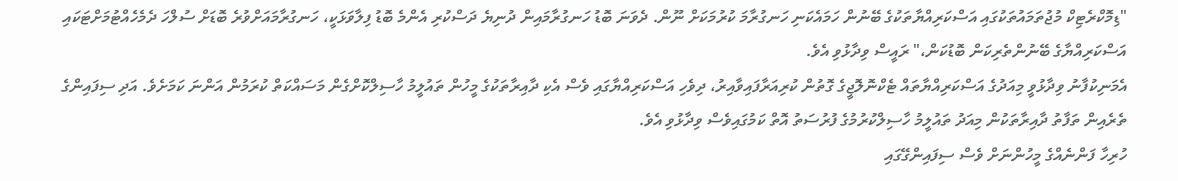"ޑިމޮކްރެޓިކް މުޖުތަމައުތަކުގައި އަސްކަރިއްޔާތަކުގެ ބޭނުން ހަމައެކަނި ހަނގުރާމަ ކުރުމަކަށް ނޫން. ދެވަނަ ބޮޑު ހަނގުރާމައިން ދުނިޔެ ދަސްކުރި އެންމެ ބޮޑު ފިލާވަޅަކީ، ހަނގުރާމައަށްވުރެ ބޮޑަށް ސުލްހަ ދެމެހެއްޓުމަށްޓަކައި އަސްކަރިއްޔާގެ ބޭނުންތެރިކަން ބޮޑުކަން،" ރައީސް ވިދާޅުވި އެވެ.
އެމަނިކުފާނު ވިދާޅުވީ މިއަދުގެ އަސްކަރިއްޔާތައް ޓެކްނޮލޮޖީގެ ގޮތުން ކުރިއަރާފައިވާއިރު، ދިވެހި އަސްކަރިއްޔާގައި ވެސް އެކި ދާއިރާތަކުގެ މީހުން ތައުލީމު ހާސިލްކޮށްގެން މަސައްކަތް ކުރަމުން އަންނަ ކަމަށެވެ. އަދި ސިފައިންގެ ތެރެއިން ތަފާތު ދާއިރާތަކުން މިއަދު ތައުލީމު ހާސިލްކުރުމުގެ ފުރުސަތު އޮތް ކަމުގައިވެސް ވިދާޅުވި އެވެ.
ހުރިހާ ފަންނެއްގެ މީހުންނަށް ވެސް ސިފައިންގޭގައި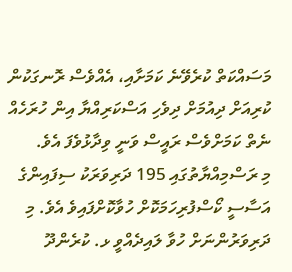މަސައްކަތް ކުރެވޭނެ ކަމަށާއި، އެއްވެސް ރޮނގަކުން ކުރިއަށް ދިއުމަށް ދިވެހި އަސްކަރިއްޔާ އިން ހުރަހެއް ނެތް ކަމަށްވެސް ރައީސް ވަނީ ވިދާޅުވެފަ އެވެ.
މި ރަސްމިއްޔާތުގައި 195 ދަރިވަރަކު ސިފައިންގެ އަސާސީ ކޯސްފުރިހަމަކޮށް ހުވާކޮށްފައިވެ އެވެ. މި ދަރިވަރުންނަށް ހުވާ ލައިދެއްވީ ޅ. ކުރެންދޫ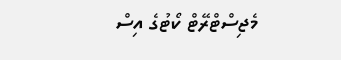މެޖިސްޓްރޭޓް ކޯޓުގެ އިސް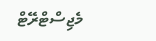މެޖިސްޓްރޭޓް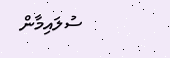ސުލައިމާން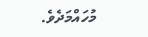މުހައްމަދެވެ.